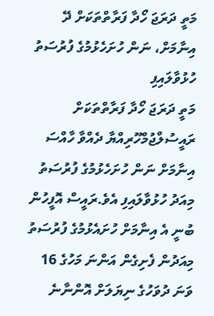މަތީ ދަރަޖަ ހޯދާ ފަރާތްތަކަށް ދޭ އިނާމަށް، ނަން ހުށަހެޅުމުގެ ފުރުސަތު ހުޅުވާލައިފި
މަތީ ދަރަޖަ ހޯދާ ފަރާތްތަކަށް ރައީސުލްޖުމްހޫރިއްޔާ ދެއްވާ ހާއްސަ އިނާމަށް ނަން ހުށަހެޅުމުގެ ފުރުސަތު މިއަދު ހުޅުވާލައިފި އެވެ.ރައީސް އޮފީހުން ބުނީ އެ އިނާމަށް ހުށައެޅުމުގެ ފުރުސަތު މިއަދުން ފެށިގެން އަންނަ މަހުގެ 16 ވަނަ ދުވަހުގެ ނިޔަލަށް އޮންނާނެ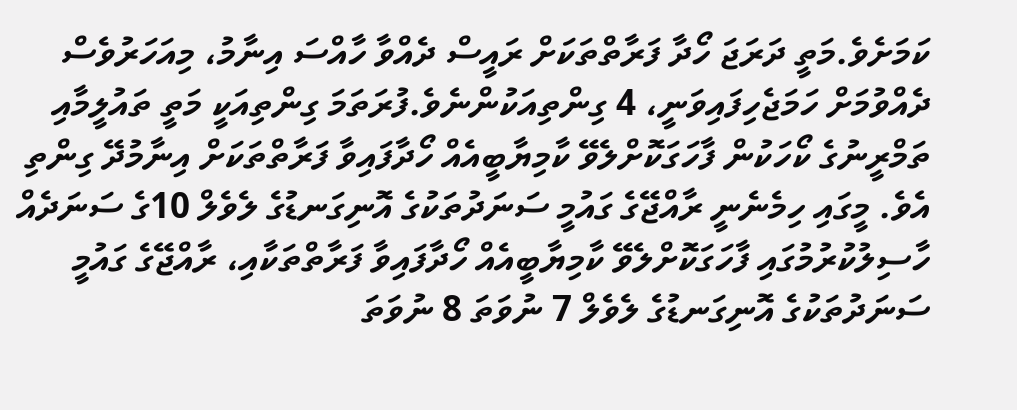ކަމަށެވެ.މަތީ ދަރަޖަ ހޯދާ ފަރާތްތަކަށް ރައީސް ދެއްވާ ހާއްސަ އިނާމު، މިއަހަރުވެސް ދެއްވުމަށް ހަމަޖެހިފައިވަނީ، 4 ގިންތިއަކުންނެވެ.ފުރަތަމަ ގިންތިއަކީ މަތީ ތައުލީމާއި ތަމްރީނުގެ ކޯހަކުން ފާހަގަކޮށްލެވޭ ކާމިޔާބީއެއް ހޯދާފައިވާ ފަރާތްތަކަށް އިނާމުދޭ ގިންތި އެވެ. މީގައި ހިމެނެނީ ރާއްޖޭގެ ގައުމީ ސަނަދުތަކުގެ އޮނިގަނޑުގެ ލެވެލް 10ގެ ސަނަދެއް ހާސިލުކުރުމުގައި ފާހަގަކޮށްލެވޭ ކާމިޔާބީއެއް ހޯދާފައިވާ ފަރާތްތަކާއި، ރާއްޖޭގެ ގައުމީ ސަނަދުތަކުގެ އޮނިގަނޑުގެ ލެވެލް 7 ނުވަތަ 8 ނުވަތަ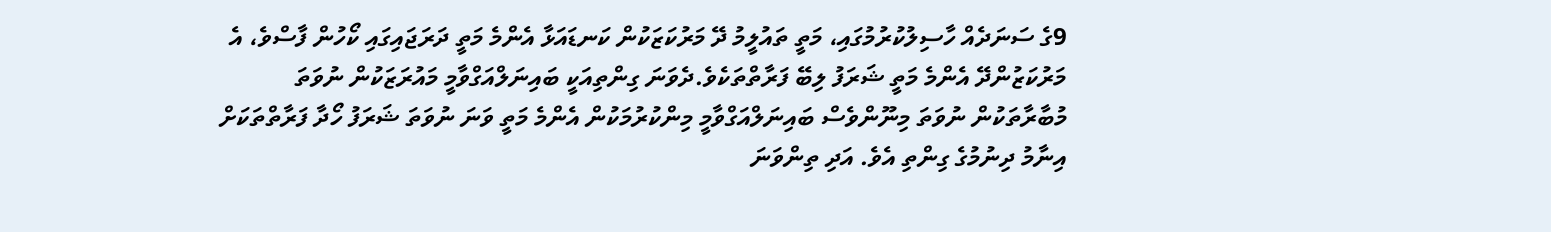9ގެ ސަނަދެއް ހާސިލުކުރުމުގައި، މަތީ ތައުލީމު ދޭ މަރުކަޒަކުން ކަނޑައަޅާ އެންމެ މަތީ ދަރަޖައިގައި ކޯހުން ފާސްވެ، އެ މަރުކަޒުންދޭ އެންމެ މަތީ ޝަރަފު ލިބޭ ފަރާތްތަކެވެ.ދެވަނަ ގިންތިއަކީ ބައިނަލްއަގްވާމީ މައުރަޒަކުން ނުވަތަ މުބާރާތަކުން ނުވަތަ މިނޫންވެސް ބައިނަލްއަގްވާމީ މިންކުރުމަކުން އެންމެ މަތީ ވަނަ ނުވަތަ ޝަރަފު ހޯދާ ފަރާތްތަކަށް އިނާމު ދިނުމުގެ ގިންތި އެވެ. އަދި ތިންވަނަ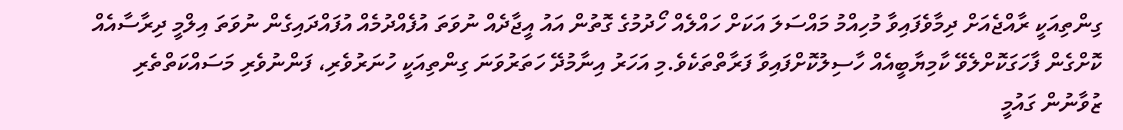ގިންތިއަކީ ރާއްޖެއަށް ދިމާވެފައިވާ މުހިއްމު މައްސަލަ އަކަށް ހައްލެއް ހޯދުމުގެ ގޮތުން އައު އީޖާދެއް ނުވަތަ އުފެއްދުމެއް އުފައްދައިގެން ނުވަތަ އިލްމީ ދިރާސާއެއް ކޮށްގެން ފާހަގަކޮށްލެވޭ ކާމިޔާބީއެއް ހާސިލުކޮށްފައިވާ ފަރާތްތަކެވެ.މި އަހަރު އިނާމުދޭ ހަތަރުވަނަ ގިންތިއަކީ ހުނަރުވެރި، ފަންނުވެރި މަސައްކަތްތެރި ޒުވާނުން ގައުމީ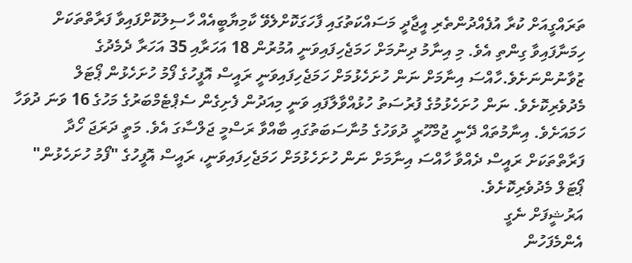ތަރައްގީއަށް ކުރާ އުފެއްދުންތެރި އީޖާދީ މަސައްކަތުގައި ފާހަގަކޮށްލެވޭ ކާމިޔާބީއެއް ހާސިލުކޮށްފައިވާ ފަރާތްތަކަށް ހިމަނާފައިވާ ގިންތި އެވެ. މި އިނާމު ދިނުމަށް ހަމަޖެހިފައިވަނީ އުމުރުން 18 އަހަރާއި 35 އަހަރާ ދެމެދުގެ ޒުވާނުންނަށެވެ.ހާއްސަ އިނާމަށް ނަން ހުށަހެޅުމަށް ހަމަޖެހިފައިވަނީ ރައީސް އޮފީހުގެ ފޯމު ހުށަހެޅުން ޕޯޓަލް މެދުވެރިކޮށެވެ. ނަން ހުށަހެޅުމުގެ ފުރުސަތު ހުޅުއްވާލާފައި ވަނީ މިއަދުން ފެށިގެން ސެޕްޓެމްބަރުގެ މަހުގެ 16 ވަނަ ދުވަހާ ހަމައަށެވެ. އިނާމުތައް ދޭނީ ޖުމްހޫރީ ދުވަހުގެ މުނާސަބަތުގައި ބާއްވާ ރަސްމީ ޖަލްސާގަ އެވެ. މަތީ ދަރަޖަ ހޯދާ ފަރާތްތަކަށް ރައީސް ދެއްވާ ހާއްސަ އިނާމަށް ނަން ހުށަހެޅުމަށް ހަމަޖެހިފައިވަނީ، ރައީސް އޮފީހުގެ "ފޯމު ހުށަހެޅުން" ޕޯޓަލް މެދުވެރިކޮށެވެ.
އަރުޝީފަށް ނެގީ
އެންމެފަހުން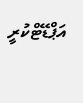އަޕްޑޭޓްކުރީ